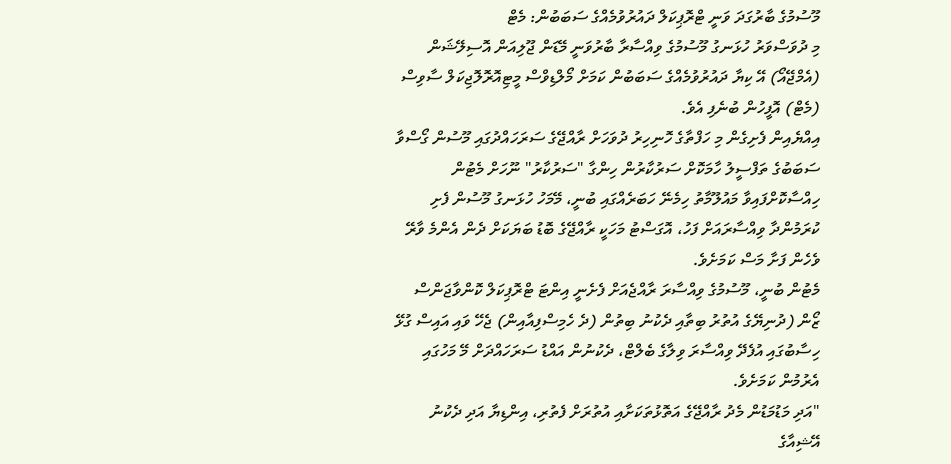މޫސުމުގެ ބާރުގަދަ ވަނީ ޓްރޮޕިކަލް ދައުރުވުމެއްގެ ސަބަބުން: މެޓް
މި ދުވަސްވަރު ހުޅަނގު މޫސުމުގެ ވިއްސާރާ ބާރުވަނީ މޭޑަން ޖޫލިއަން އޮސިލޭޝަން (އެމްޖޭއޯ) އޭ ކިޔާ ދައުރުވުމެއްގެ ސަބަބުން ކަމަށް މޯލްޑިވްސް މީޓިއޮރޮލޮޖިކަލް ސާވިސް (މެޓް) އޮފީހުން ބުނެފި އެވެ.
އިއްޔެއިން ފެށިގެން މި ހަފްތާގެ ހޮނިހިރު ދުވަހަށް ރާއްޖޭގެ ސަރަހައްދުގައި މޫސުން ގޯސްވާ ސަބަބުގެ ތަފްސީލު ހާމަކޮށް ސަރުކާރުން ހިންގާ "ސަރުކާރު" ނޫހަށް މެޓުން ހިއްސާކޮށްފައިވާ މައުލޫމާތު ހިމެނޭ ހަބަރެއްގައި ބުނީ، މޭމަހު ހުޅަނގު މޫސުން ފެށި ކުރަމުންދާ ވިއްސާރައަށް ފަހު، އޮގަސްޓު މަހަކީ ރާއްޖޭގެ ބޮޑު ބަޔަކަށް ދެން އެންމެ ވާރޭ ވެހެން ފަށާ މަސް ކަމަށެވެ.
މެޓުން ބުނީ، މޫސުމުގެ ވިއްސާރަ ރާއްޖެއަށް ފެށެނީ އިންޓަ ޓްރޮޕިކަލް ކޮންވާޖަންސް ޒޯން (ދުނިޔޭގެ އުތުރު ބިތާއި ދެކުނު ބިތުން (ދެ ހެމިސްފިއާއިން) ޖެހޭ ވައި އައިސް ގުޅޭ ހިސާބުގައި އުފެދޭ ވިއްސާރަ ވިލާގެ ބެލްޓް، ދެކުނުން އައްޑު ސަރަހައްދަށް މޭ މަހުގައި އެރުމުން ކަމަށެވެ.
"އަދި މަޑުމަޑުން މެދު ރާއްޖޭގެ އަތޮޅުތަކަށާއި އުތުރަށް ފެތުރި، އިންޑިޔާ އަދި ދެކުނު އޭޝިއާގެ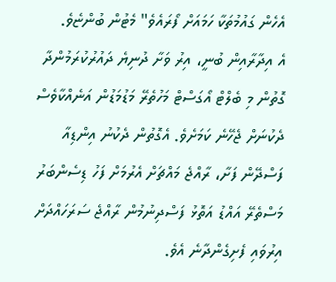އެހެން ގައުމުތަކާ ހަމައަށް ފޯރައެވެ" މެޓުން ބުންޏެވެ.
އެ އިދާރާއިން ބުނީ، އިރު ވަށާ ދުނިޔެ ދައުރުކުރަމުންދާ ގޮތުން މި ބެލްޓް އޯގަސްޓް މަހުތެރޭ މަޑުމަޑުން އަނެއްކާވެސް ދެކުނަށް ޖެހޭނެ ކަމަށެވެ. އެގޮތުން ދެކުނު އިންޑިއާ ފަސްދޭން ފަށާ، ރާއްޖެ މައްޗަށް އެރުމަށް ފަހު ޑިސެންބަރު މަސްތެރޭ އައްޑު އަތޮޅު ފަސްދިނުމުން ރާއްޖެ ސަރަހައްދަށް އިރުވައި ފެށިގެންދާނެ އެވެ.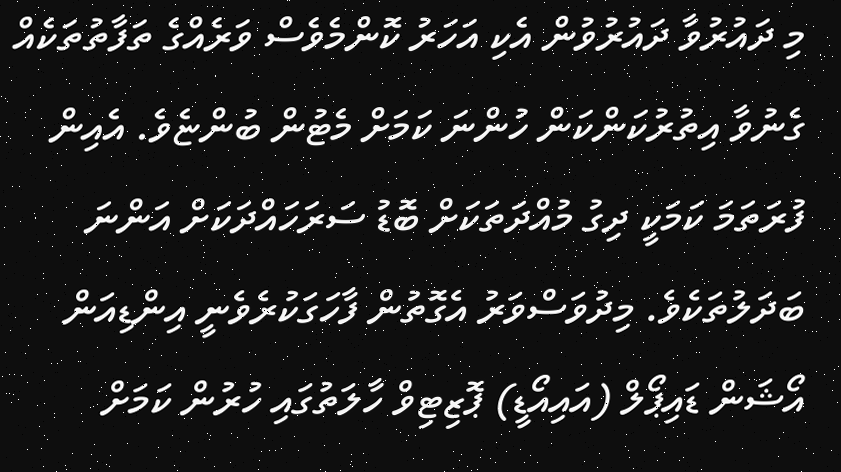މި ދައުރުވާ ދައުރުވުން އެކި އަހަރު ކޮންމެވެސް ވަރެއްގެ ތަފާތުތަކެއް ގެނުވާ އިތުރުކަންކަން ހުންނަ ކަމަށް މެޓުން ބުންޏެވެ. އެއިން ފުރަތަމަ ކަމަކީ ދިގު މުއްދަތަކަށް ބޮޑު ސަރަހައްދަކަށް އަންނަ ބަދަލުތަކެވެ. މިދުވަސްވަރު އެގޮތުން ފާހަގަކުރެވެނީ އިންޑިއަން އޯޝަން ޑައިޕޯލް (އައިއޯޑީ) ޕޮޒިޓިވް ހާލަތުގައި ހުރުން ކަމަށް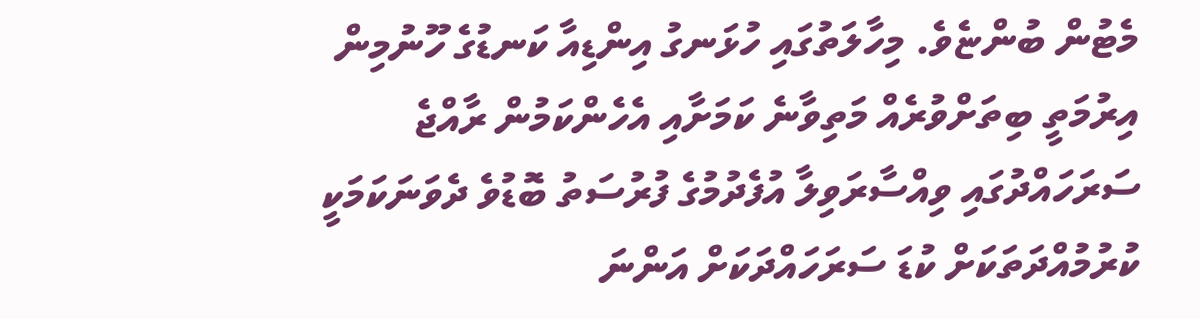މެޓުން ބުންޏެވެ. މިހާލަތުގައި ހުޅަނގު އިންޑިއާ ކަނޑުގެ ހޫނުމިން އިރުމަތީ ބިތަށްވުރެއް މަތިވާނެ ކަމަށާއި އެހެންކަމުން ރާއްޖެ ސަރަހައްދުގައި ވިއްސާރަވިލާ އުފެދުމުގެ ފުރުސަތު ބޮޑުވެ ދެވަނަކަމަކީ ކުރުމުއްދަތަކަށް ކުޑަ ސަރަހައްދަކަށް އަންނަ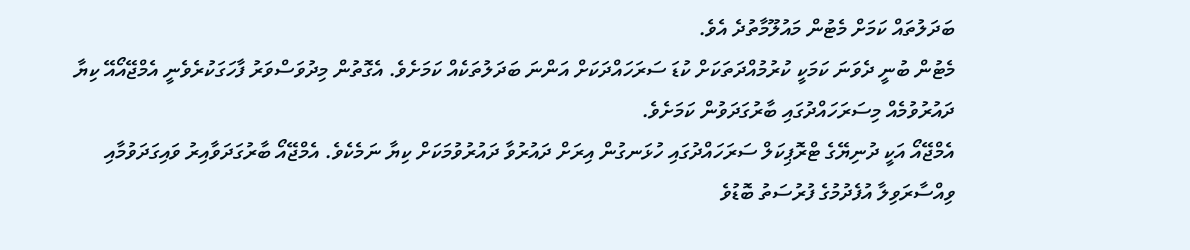ބަދަލުތައް ކަމަށް މެޓުން މައުލޫމާތުދެ އެވެ.
މެޓުން ބުނީ ދެވަނަ ކަމަކީ ކުރުމުއްދަތަކަށް ކުޑަ ސަރަހައްދަކަށް އަންނަ ބަދަލުތަކެއް ކަމަށެވެ. އެގޮތުން މިދުވަސްވަރު ފާހަގަކުރެވެނީ އެމްޖޭއޯއޭ ކިޔާ ދައުރުވުމެއް މިސަރަހައްދުގައި ބާރުގަދަވުން ކަމަށެވެ.
އެމްޖޭއޯ އަކީ ދުނިޔޭގެ ޓްރޮޕިކަލް ސަރަހައްދުގައި ހުޅަނގުން އިރަށް ދައުރުވާ ދައުރުވުމަކަށް ކިޔާ ނަމެކެވެ. އެމްޖޭއޯ ބާރުގަދަވާއިރު ވައިގަދަވުމާއި ވިއްސާރަވިލާ އުފެދުމުގެ ފުރުސަތު ބޮޑުވެ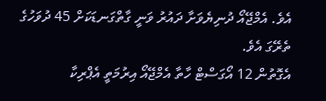އެވެ. އެމްޖޭއޯ ދުނިޔެވަށާ ދައުރު ވަނީ ގާތްގަނޑަކަށް 45 ދުވަހުގެ ތެރޭގަ އެވެ.
އެގޮތުން 12 އޯގަސްޓް ހާތާ އެމްޖޭއޯ އިރުމަތީ އެޕްރިކާ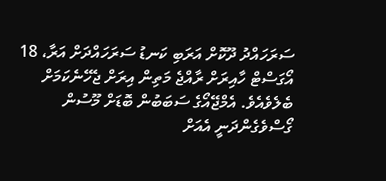ސަރަހައްދު ދޫކޮށް އަރަބި ކަނޑު ސަރަހައްދަށް އަރާ، 18 އޯގަސްޓް ހާއިރަށް ރާއްޖެ މަތިން އިރަށް ޖެހޭނެކަމަށް ބެލެވެއެވެ. އެމްޖޭއޯގެ ސަބަބުން ބޮޑަށް މޫސުން ގޯސްވެގެންދަނީ އެއަށް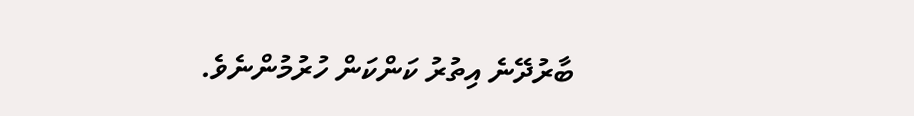ބާރުދޭނެ އިތުރު ކަންކަން ހުރުމުންނެވެ.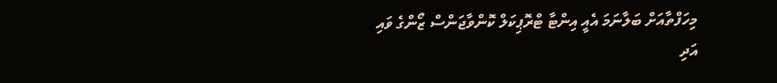މިހަފްތާއަށް ބަލާނަމަ އެއީ އިންޓާ ޓްރޮޕިކަލް ކޮންވާޖަންސް ޒޯންގެ ވައި އަދި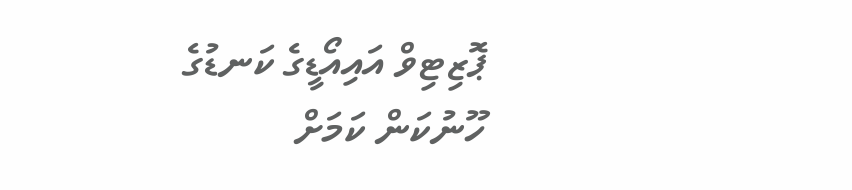ޕޮޒިޓިވް އައިއޯޑީގެ ކަނޑުގެ ހޫނުކަން ކަމަށް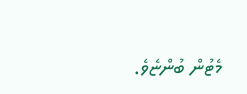މެޓުން ބުންޏެވެ.